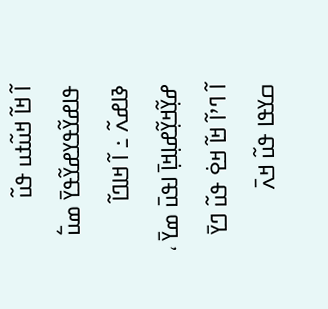ߊ߬ ߞߊ߬ ߞߎ߬ߙߎ ߟߎ߬ ߟߊߝߌ߬ߟߌߝߌ߬ߟߌ߫ ߘߎ߱ ߢߊߝߍ߬ ߸ ߊ߬ ߞߊߣߊ߬ ߝߌ߲߬ߞߌ߲߬ߝߊ߲ߞߊ߲߫ ߊߟߎ߫ ߘߌ߫ ، ߊ߬ ߣߴߊ߬ ߞߊ߬ ߞߐ߭ ߟߎ߬ ߣߌ߫ ߛߌߟߊ ߟߎ߬ ߞߍ߫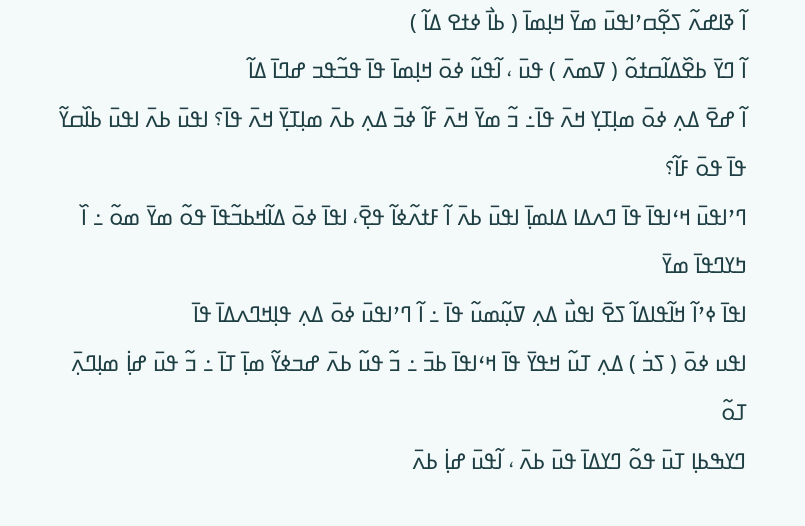ߊ߬ ߢߊߝߍ߬ ߖߐ߲߬ߛߴߊߟߎ߫ ߘߌ߫ ߞߊ߲ߘߊ߫ ( ߕߊ߯ ߦߙߐ ߡߊ߬ )
ߊ߬ ߣߌ߫ ߕߐ߰ߡߊ߬ߛߙߋ߬ ( ߜߘߍ߫ ) ߟߎ߫ ، ߊ߬ߟߎ߬ ߦߋ߫ ߞߊ߲ߘߊ߫ ߟߊ߫ ߟߏ߬ߟߏ ߝߣߊ߫ ߡߊ߬
ߊ߬ ߝߐ߫ ߡߍ߲ ߦߋ߫ ߘߊ߲ߠߌ߲ ߞߍ߫ ߟߊ߫߸ ߏ߬ ߘߌ߫ ߞߍ߫ ߓߊ߬ ߦߏ߫ ߡߍ߲ ߕߍ߫ ߘߊ߲ߠߌ߲߫ ߞߍ߫ ߟߊ߫؟ ߊߟߎ߫ ߕߍ߫ ߊߟߎ߫ ߕߊ߰ߛߌ߬ ߟߊ߫ ߟߋ߫ ߓߊ߬؟
ߣߴߊߟߎ߫ ߞߵߊߟߊ߫ ߟߊ߫ ߣߍߡߊ ߡߊߘߊ߲߫ ߊߟߎ߫ ߕߍ߫ ߊ߬ ߓߙߍ߬ߦߊ߬ ߟߐ߲߫، ߊߟߊ߫ ߦߋ߫ ߡߊ߬ߞߕߏ߬ߟߊ߫ ߟߋ߬ ߘߌ߫ ߘߋ߬ ߸ ߊ߰ ߤߌߣߟߊ߫ ߘߌ߫
ߊߟߊ߫ ߦߴߊ߬ ߞߊ߬ߟߊߡߊ߬ ߖߐ߫ ߊߟߎ߯ ߡߍ߲ ߜߎ߲߬ߘߎ߬ ߟߊ߫ ߸ ߊ߬ ߣߴߊߟߎ߫ ߦߋ߫ ߡߍ߲ ߟߊ߲ߞߣߍߡߊ߫ ߟߊ߫
ߊߟߎ ߦߋ߫ ( ߖߏ߭ ) ߡߍ߲ ߠߎ߬ ߞߟߌ߫ ߟߊ߫ ߞߵߊߟߊ߫ ߕߏ߫ ߸ ߏ߬ ߟߎ߬ ߕߍ߫ ߝߏߦߌ߬ ߘߊ߲߫ ߠߊ߫ ߸ ߏ߬ ߟߎ߫ ߝߊ߲߭ ߘߊ߲ߣߍ߲߫ ߠߋ߬
ߣߌߒߕߊ߲ ߠߎ߫ ߟߋ߬ ߣߌߡߊ߫ ߟߎ߫ ߕߍ߫ ، ߊ߬ߟߎ߫ ߝߊ߲߭ ߕߍ߫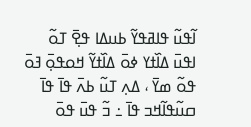ߊ߬ߟߎ߬ ߟߊߥߟߌ߬ ߕߎߡߊ ߟߐ߲߫ ߠߋ߬
ߊߟߎ߫ ߡߊ߰ߙߌ ߦߋ߫ ߡߊ߰ߙߌ߬ ߞߋߟߋ߲߫ ߔߋ߫ ߟߋ߬ ߘߌ߫ ، ߡߍ߲ ߠߎ߬ ߕߍ߫ ߟߊ߫ ߟߊ߫ ߛߎ߬ߟߊ߬ߞߏ ߟߊ߫ ߸ ߏ߬ ߟߎ߫ ߟߋ߫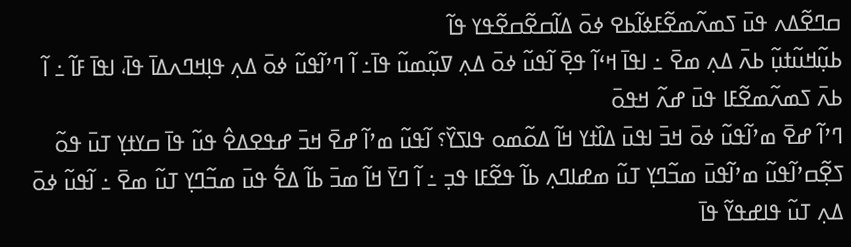ߛߣߐ߬ߡߍ ߟߎ߫ ߖߘߍ߬ߘߐ߬ߓߦߊ߬ߕߐ ߦߋ߫ ߡߊ߬ߛߐ߬ߛߐ߬ߟߌ ߟߊ߬
ߕߎ߲߬ߞߎ߬ߙߎ߲߬ ߕߍ߫ ߡߍ߲ ߘߐ߫ ߸ ߊߟߊ߫ ߞߵߊ߬ ߟߐ߲߫ ߊ߬ߟߎ߬ ߦߋ߫ ߡߍ߲ ߜߎ߲߬ߘߎ߬ ߟߊ߫߸ ߊ߬ ߣߴߊ߬ߟߎ߬ ߦߋ߫ ߡߍ߲ ߟߊ߲ߞߣߍߡߊ߫ ߟߊ߫، ߊߟߊ߫ ߓߊ߬ ߸ ߊ߬ ߕߍ߫ ߖߘߍ߬ߘߐ߬ߓߊ ߟߎ߫ ߝߍ߬ ߞߟߋ߫
ߣߴߊ߬ ߝߐ߫ ߘߴߊ߬ߟߎ߬ ߦߋ߫ ߞߏ߫ ߊߟߎ߫ ߡߊ߰ߙߌ ߞߊ߬ ߡߋ߬ߘߋ ߟߊߖߌ߰؟ ߊ߬ߟߎ߬ ߘߴߊ߬ ߝߐ߫ ߞߏ߫ ߝߟߐߡߐ߮ ߟߎ߬ ߟߊ߫ ߛߌߙߌ߲ ߠߎ߫ ߟߋ߬
ߖߐ߲߬ߛߴߊ߬ߟߎ߬ ߘߴߊ߬ߟߎ߫ ߘߏ߬ߣߌ߲ ߠߎ߬ ߘߝߊߣߍ߲ ߕߊ߬ ߟߐ߬ߓߊ ߟߏ߲ ߸ ߊ߬ ߣߌ߫ ߞߊ߬ ߘߏ߫ ߕߊ߬ ߡߐ߱ ߟߎ߫ ߘߏ߬ߣߌ߲ ߠߎ߬ ߘߐ߫ ߸ ߊ߬ߟߎ߬ ߦߋ߫ ߡߍ߲ ߠߎ߬ ߟߊߝߟߌ߬ ߟߊ߫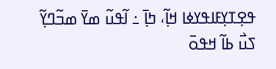ߟߐ߲ߠߌ߲ߓߊߟߌߦߊ ߞߊ߲߬، ߤߊ߲߫ ߸ ߊ߬ߟߎ߬ ߘߌ߫ ߘߏ߬ߣߌ߲߬ ߖߎ߯ ߕߊ߬ ߞߟߋ߫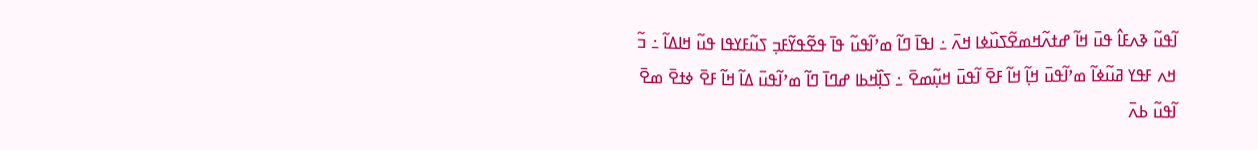ߊ߬ߟߎ߬ ߢߍߓߊ߮ ߟߎ߫ ߞߊ߬ ߝߙߍ߬ߞߘߐ߬ߖߎ߰ߦߊ ߞߍ߫ ߸ ߊߟߊ߫ ߣߊ߬ ߘߴߊ߬ߟߎ߬ ߟߊ߫ ߟߐ߬ߟߌ߬ߓߏ߲ ߖߎ߬ߓߌߟߊ ߟߎ߬ ߞߊߡߊ߬ ߸ ߏ߬ ߞߍ ߓߟߌ ߥߎ߬ߦߊ߬ ߘߴߊ߬ߟߎ߫ ߞߊ߲߬ ߞߊ߬ ߓߐ߫ ߊ߬ߟߎ߫ ߞߎ߲߬ߘߐ߫ ߸ ߖߊ߲߰ߞߕߊ ߝߣߊ߫ ߣߊ߬ ߘߴߊ߬ߟߎ߫ ߡߊ߬ ߞߊ߬ ߓߐ߫ ߦߙߐ߫ ߘߐ߫ ߊ߬ߟߎ߬ ߕߍ߫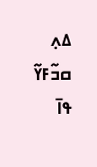ߡߍ߲ ߛߏ߬ߓߌ߬ ߟߊ߫